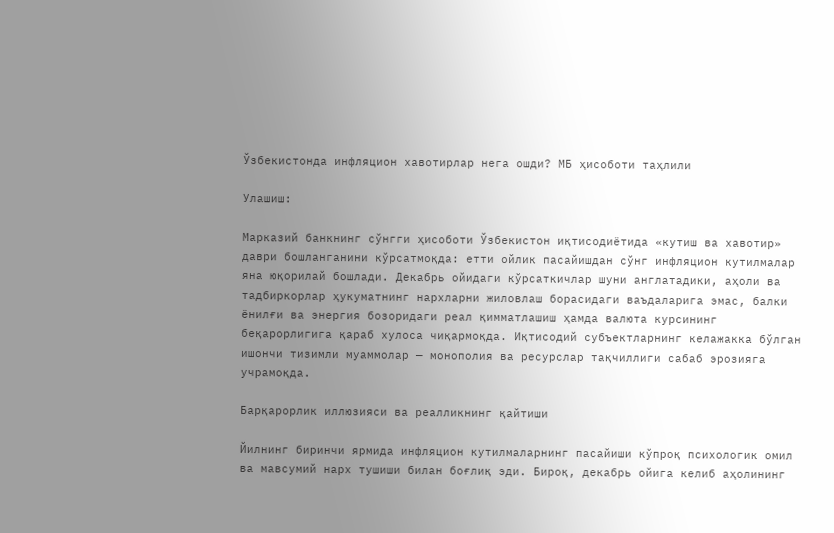Ўзбекистонда инфляцион хавотирлар нега ошди? МБ ҳисоботи таҳлили

Улашиш:

Марказий банкнинг сўнгги ҳисоботи Ўзбекистон иқтисодиётида «кутиш ва хавотир» даври бошланганини кўрсатмоқда: етти ойлик пасайишдан сўнг инфляцион кутилмалар яна юқорилай бошлади. Декабрь ойидаги кўрсаткичлар шуни англатадики, аҳоли ва тадбиркорлар ҳукуматнинг нархларни жиловлаш борасидаги ваъдаларига эмас, балки ёнилғи ва энергия бозоридаги реал қимматлашиш ҳамда валюта курсининг беқарорлигига қараб хулоса чиқармоқда. Иқтисодий субъектларнинг келажакка бўлган ишончи тизимли муаммолар — монополия ва ресурслар тақчиллиги сабаб эрозияга учрамоқда.

Барқарорлик иллюзияси ва реалликнинг қайтиши

Йилнинг биринчи ярмида инфляцион кутилмаларнинг пасайиши кўпроқ психологик омил ва мавсумий нарх тушиши билан боғлиқ эди. Бироқ, декабрь ойига келиб аҳолининг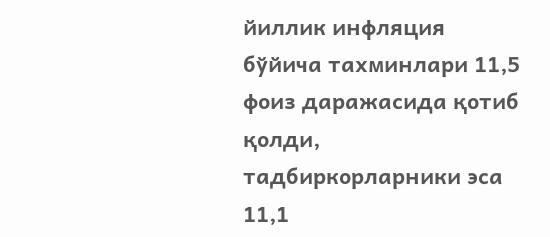йиллик инфляция бўйича тахминлари 11,5 фоиз даражасида қотиб қолди, тадбиркорларники эса 11,1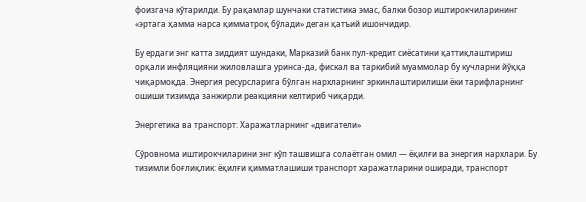фоизгача кўтарилди. Бу рақамлар шунчаки статистика эмас, балки бозор иштирокчиларининг «эртага ҳамма нарса қимматроқ бўлади» деган қатъий ишончидир.

Бу ердаги энг катта зиддият шундаки, Марказий банк пул-кредит сиёсатини қаттиқлаштириш орқали инфляцияни жиловлашга уринса-да, фискал ва таркибий муаммолар бу кучларни йўққа чиқармоқда. Энергия ресурсларига бўлган нархларнинг эркинлаштирилиши ёки тарифларнинг ошиши тизимда занжирли реакцияни келтириб чиқарди.

Энергетика ва транспорт: Харажатларнинг «двигатели»

Сўровнома иштирокчиларини энг кўп ташвишга солаётган омил — ёқилғи ва энергия нархлари. Бу тизимли боғлиқлик: ёқилғи қимматлашиши транспорт харажатларини оширади, транспорт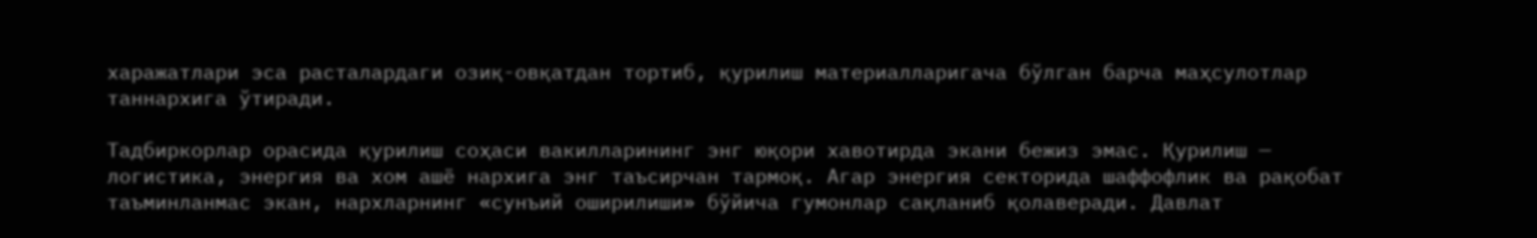харажатлари эса расталардаги озиқ-овқатдан тортиб, қурилиш материалларигача бўлган барча маҳсулотлар таннархига ўтиради.

Тадбиркорлар орасида қурилиш соҳаси вакилларининг энг юқори хавотирда экани бежиз эмас. Қурилиш — логистика, энергия ва хом ашё нархига энг таъсирчан тармоқ. Агар энергия секторида шаффофлик ва рақобат таъминланмас экан, нархларнинг «сунъий оширилиши» бўйича гумонлар сақланиб қолаверади. Давлат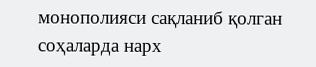монополияси сақланиб қолган соҳаларда нарх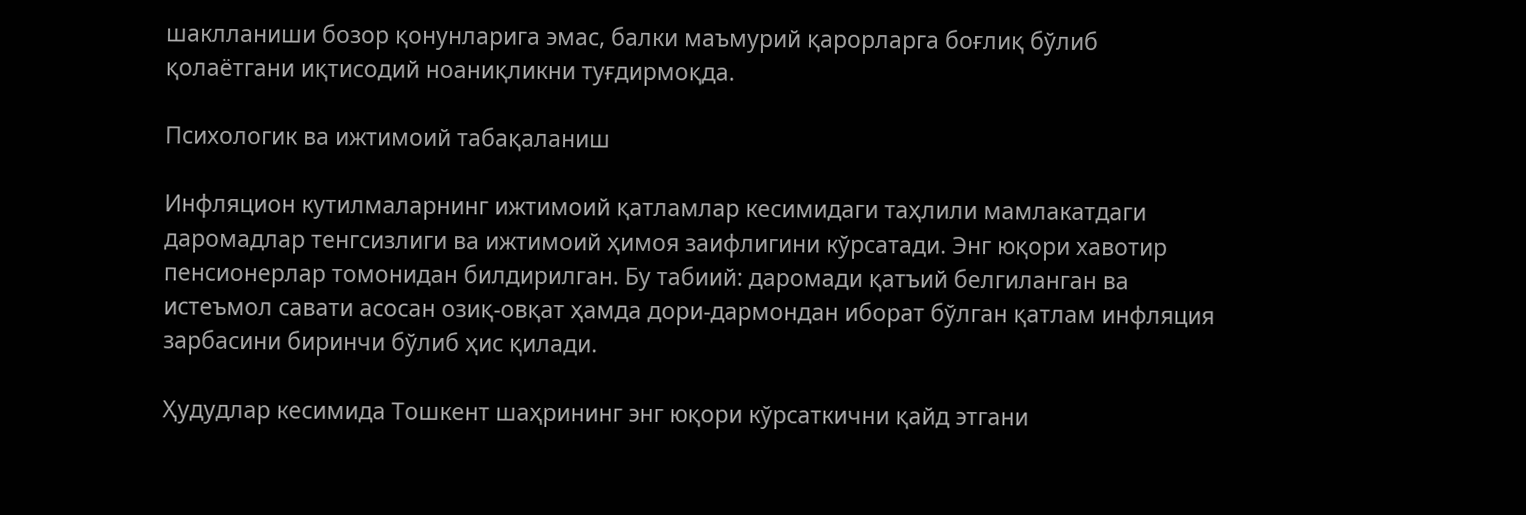шаклланиши бозор қонунларига эмас, балки маъмурий қарорларга боғлиқ бўлиб қолаётгани иқтисодий ноаниқликни туғдирмоқда.

Психологик ва ижтимоий табақаланиш

Инфляцион кутилмаларнинг ижтимоий қатламлар кесимидаги таҳлили мамлакатдаги даромадлар тенгсизлиги ва ижтимоий ҳимоя заифлигини кўрсатади. Энг юқори хавотир пенсионерлар томонидан билдирилган. Бу табиий: даромади қатъий белгиланган ва истеъмол савати асосан озиқ-овқат ҳамда дори-дармондан иборат бўлган қатлам инфляция зарбасини биринчи бўлиб ҳис қилади.

Ҳудудлар кесимида Тошкент шаҳрининг энг юқори кўрсаткични қайд этгани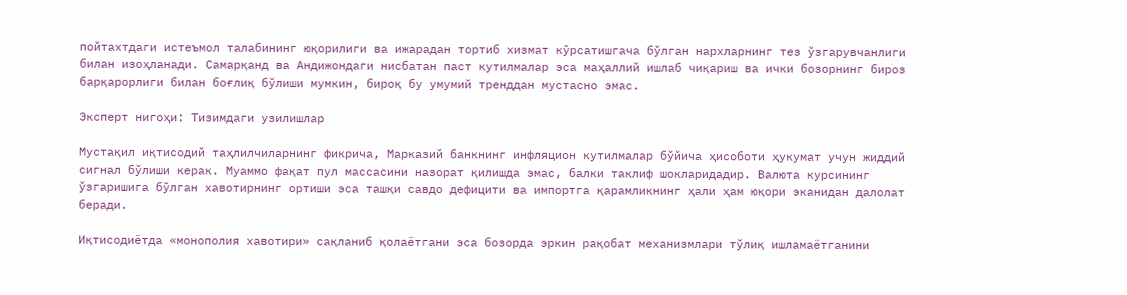пойтахтдаги истеъмол талабининг юқорилиги ва ижарадан тортиб хизмат кўрсатишгача бўлган нархларнинг тез ўзгарувчанлиги билан изоҳланади. Самарқанд ва Андижондаги нисбатан паст кутилмалар эса маҳаллий ишлаб чиқариш ва ички бозорнинг бироз барқарорлиги билан боғлиқ бўлиши мумкин, бироқ бу умумий тренддан мустасно эмас.

Эксперт нигоҳи: Тизимдаги узилишлар

Мустақил иқтисодий таҳлилчиларнинг фикрича, Марказий банкнинг инфляцион кутилмалар бўйича ҳисоботи ҳукумат учун жиддий сигнал бўлиши керак. Муаммо фақат пул массасини назорат қилишда эмас, балки таклиф шокларидадир. Валюта курсининг ўзгаришига бўлган хавотирнинг ортиши эса ташқи савдо дефицити ва импортга қарамликнинг ҳали ҳам юқори эканидан далолат беради.

Иқтисодиётда «монополия хавотири» сақланиб қолаётгани эса бозорда эркин рақобат механизмлари тўлиқ ишламаётганини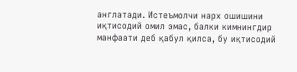англатади. Истеъмолчи нарх ошишини иқтисодий омил эмас, балки кимнингдир манфаати деб қабул қилса, бу иқтисодий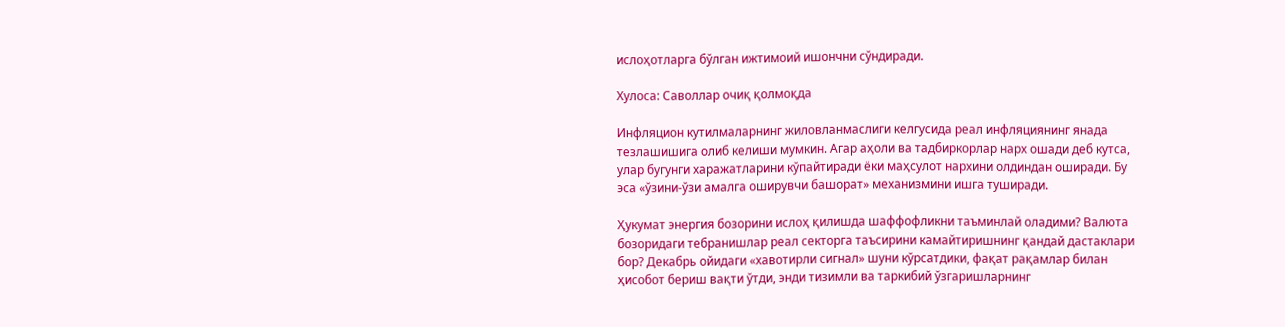ислоҳотларга бўлган ижтимоий ишончни сўндиради.

Хулоса: Саволлар очиқ қолмоқда

Инфляцион кутилмаларнинг жиловланмаслиги келгусида реал инфляциянинг янада тезлашишига олиб келиши мумкин. Агар аҳоли ва тадбиркорлар нарх ошади деб кутса, улар бугунги харажатларини кўпайтиради ёки маҳсулот нархини олдиндан оширади. Бу эса «ўзини-ўзи амалга оширувчи башорат» механизмини ишга туширади.

Ҳукумат энергия бозорини ислоҳ қилишда шаффофликни таъминлай оладими? Валюта бозоридаги тебранишлар реал секторга таъсирини камайтиришнинг қандай дастаклари бор? Декабрь ойидаги «хавотирли сигнал» шуни кўрсатдики, фақат рақамлар билан ҳисобот бериш вақти ўтди, энди тизимли ва таркибий ўзгаришларнинг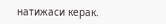натижаси керак.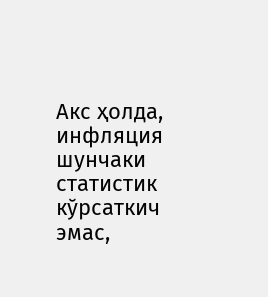Акс ҳолда, инфляция шунчаки статистик кўрсаткич эмас,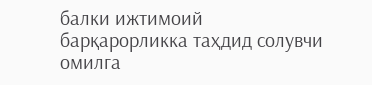балки ижтимоий барқарорликка таҳдид солувчи омилга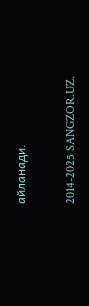айланади.

2014-2025 SANGZOR.UZ.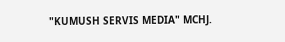"KUMUSH SERVIS MEDIA" MCHJ.